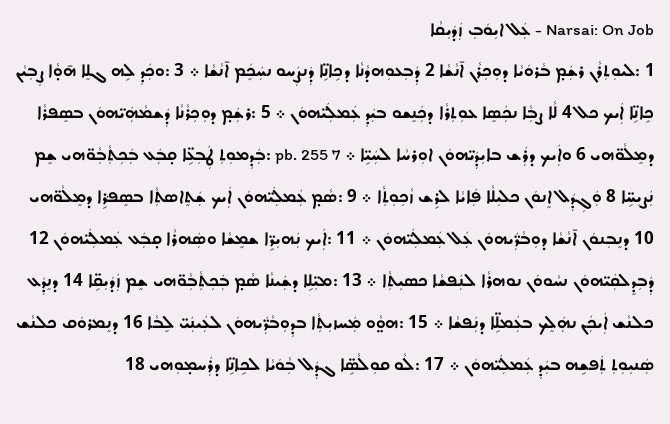Narsai: On Job - ܥܲܠ ܐܝܼܘܿܒܼ ܙܲܕܿܝܼܩܵܐ
1 :ܠܝܘܼܬܼܪܵܢ ܪܫܲܡ̣ ܒܵܪܘܿܝܵܐ ܕܘܼܟܼܪܵܢ ܐ̄ܢܵܫܵܐ 2 ܕܲܒܼܥܘܼܗܕܵܢܵܐ ܕܟܹܐܢܹ̈ܐ ܕܲܢܨܲܚܘ ܢܚܲܟܸܿܡ ܐ̄ܢܵܫܵܐ ܀ 3 :ܘܟܲܕܼ ܠܹܗ ܓܠܸܐ ܗ̄ܘ̣ܵܐ ܨܼܒܼܝܵܢ ܟܹܐܢܹ̈ܐ ܐܲܝܟ ܟܠ 4 ܠܵܐ ܨܒܼܵܐ ܢܟܲܣܸܐ ܥܘܼܬܼܪܵܐ ܕܟܲܢܸܫܘ ܒܝܲܕܼ ܥܲܡܠܲܝ̈ܗܘܿܢ ܀ 5 :ܪܫܲܡ̣ ܕܘܼܟܼܪܵܢܵܐ ܕܲܫܡܵܗܲܝ̈ܗܘܿܢ ܒܣܸܦܪܵܐ ܕܡܸܠܵܘ̈ܗܝ 6 ܘܐܲܝܟ ܕܪܲܫ ܒܐܝܼܕܲܝ̈ܗܘܿܢ ܐܘܼܪܚܵܐ ܠܚܲܝܹ̈ܐ ܀ pb. 255 7 :ܒܲܕܼܡܘܼܬܼ ܛܲܒܼܥܹ̈ܐ ܩ̣ܒܲܥ ܒܲܟܼܬܼܵܒܼܵܘ̈ܗܝ ܫܸܡ ܢܲܨܝܼܚܹ̈ܐ 8 ܘܲܓܼܕܲܠ ܐܸܢܘܿܢ ܟܠܝܼܠܵܐ ܦܲܐܝܵܐ ܠܪܹܫ ܙܵܟܼܘܼܬܼܵܐ ܀ 9 :ܣܵܡ̣ ܥܲܡܠܲܝ̈ܗܘܿܢ ܐܲܝܟ ܫܲܬܸܐܣܬܼܵܐ ܒܣܸܦܪܹ݁ܐ ܕܡܸܠܵܘ̈ܗܝ 10 ܕܢܸܒܼܢܘܿܢ ܐ̄ܢܵܫܵܐ ܕܘܼܒܵܪ̈ܲܝܗܘܿܢ ܥܲܠ ܥܲܡܠܲܝ̈ܗܘܿܢ ܀ 11 :ܐܲܝܟ ܢܲܗܝܼܪܹ̈ܐ ܫܡܸܫܵܐ ܘܣܲܗܪܵܐ ܩ̣ܒܲܥ ܥܲܡܠܲܝ̈ܗܘܿܢ 12 ܕܲܒܼܕܸܠܩܲܝ̈ܗܘܿܢ ܢܚܵܘܘܿܢ ܢܘܗܪܵܐ ܠܢܲܦܫܵܐ ܟܣܝܼܬܼܵܐ ܀ 13 :ܡܝܼ̈ܠܹܐ ܕܫܲܝܢܵܐ ܣܵܡ̣ ܒܲܟܼܬܼܵܒܼܵܘ̈ܗܝ ܫܸܡ ܙܲܕܿܝܼܩܹ̈ܐ 14 ܕܢܸܕܲܥ ܟܠܢܵܫ ܐܲܝܟܲܢ ܢܗܲܠܸܟ ܒܥܲܡܠܹ̈ܐ ܕܢܲܦܫܵܐ ܀ 15 :ܗܘ̤ܵܘ ܡܲܚܙܝܼܬܼܵܐ ܒܕܼܘܼܒܵܪ̈ܲܝܗܘܿܢ ܠܥܲܝܢܲܝ̈ ܠܸܒܵܐ 16 ܕܢܸܡܪܘܿܩ ܟܠܢܵܫ ܣܲܢܝܼܘܼܬܼ ܬܲܦܫܹܗ ܒܝܲܕܼ ܥܲܡܠܲܝ̈ܗܘܿܢ ܀ 17 :ܠܵܘ ܩܘܼܠܵܣܹ̈ܐ ܓܕܲܠ ܒܼܵܘܿܝܵܐ ܠܟܹܐܢܹ̈ܐ ܕܪܲܚܡ̣ܘܼܗܝ 18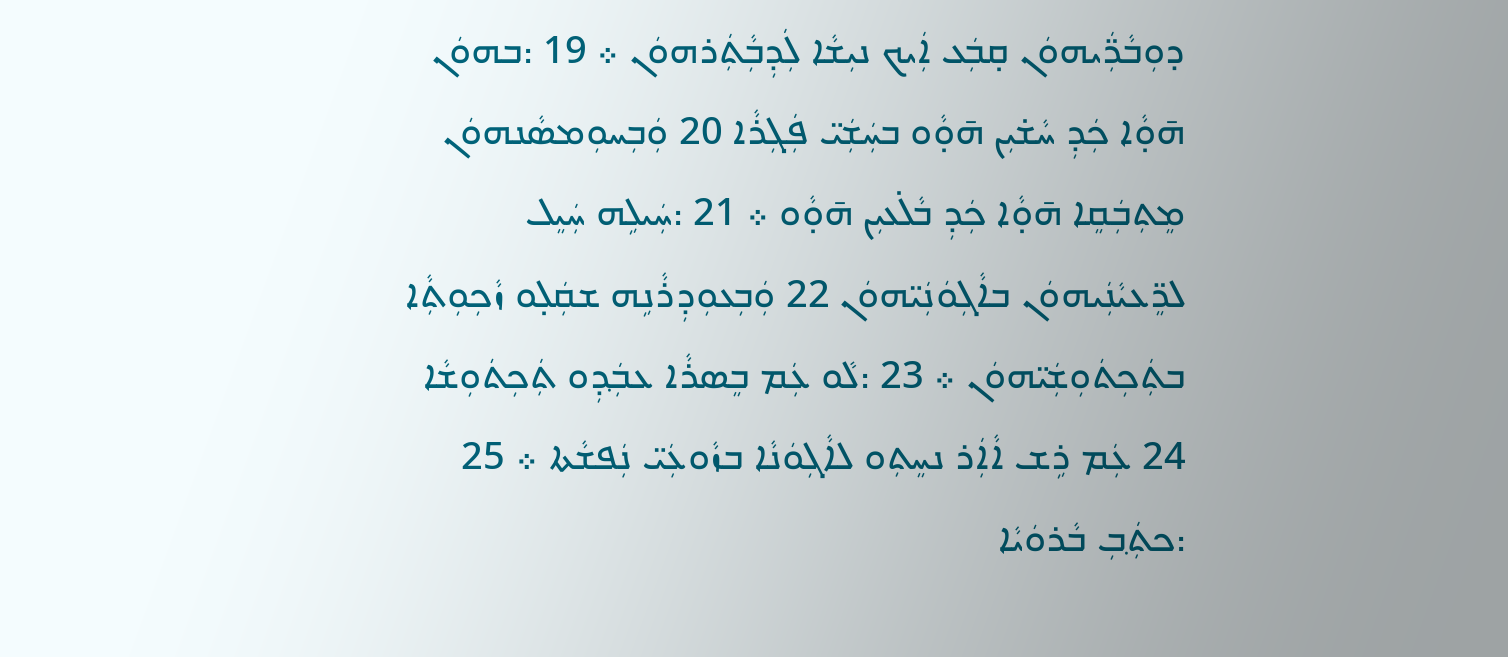ܕܘܼܒܵܪ̈ܲܝܗܘܿܢ ܩ̣ܒܲܥ ܐܲܝܟ ܢܝܼܫܵܐ ܠܲܕܼܒܼܵܬܲܪܗܘܿܢ ܀ 19 :ܒܗܘܿܢ ܗ̄ܘ̣ܵܐ ܟܲܕܼ ܚܵܫ̇ܝܼܢ ܗ̄ܘ̣ܵܘ ܒܚܲܫܲܝ̈ ܦܲܓܼܪܵܐ 20 ܘܲܒܼܚܘܼܡܣܵܢܗܘܿܢ ܡܸܬܼܒܲܩܸܐ ܗ̄ܘ̣ܵܐ ܟܲܕܼ ܒܵܠ̇ܥܝܼܢ ܗ̄ܘ̣ܵܘ ܀ 21 :ܚܲܝܠܹܗ ܚܲܝܸܠ ܠܪܸ̈ܥܝܵܢܲܝܗܘܿܢ ܒܐܵܓܼܘܿܢܲܝ̈ܗܘܿܢ 22 ܘܲܒܼܥܘܼܕܼܪܵܢܹܗ ܫܩܲܠ̣ܘ ܙܵܟܼܘܼܬܼܵܐ ܒܬܲܟܼܬܿܘܼܫܲܝ̈ܗܘܿܢ ܀ 23 :ܠܵܘ ܥܲܡ ܒܸܣܪܵܐ ܥܒ݂ܲܕܼܘ ܬܲܟܼܬܿܘܼܫܵܐ 24 ܥܲܡ ܪܹܫ ܐܵܐܲܪ ܢܚܸܬܼܘ ܠܐܵܓܼܘܿܢܵܐ ܒܙܵܘܥܲܝ̈ ܢܲܦܫܵܬܐ ܀ 25 :ܟܬ݂ܲܒܼ ܒܵܪܘܿܝܵܐ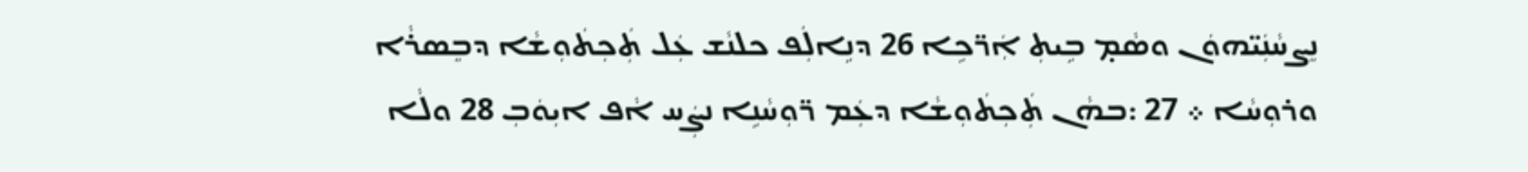ܢܸܨܚܵܢܲܝ̈ܗܘܿܢ ܘܣܵܡ̣ ܒܹܝܬܼ ܐܲܪ̈ܟܹܐ 26 ܕܢܹܐܠܲܦ ܟܠܢܵܫ ܥܲܠ ܬܲܟܼܬܿܘܼܫܵܐ ܕܒܸܣܪܵܐ ܘܪܘܼܚܵܐ ܀ 27 :ܒܗܵܢ ܬܲܟܼܬܿܘܼܫܵܐ ܕܥܲܡ ܪ̈ܘܼܚܵܢܹܐ ܢܨܲܚ ܐܵܦ ܐܝܼܘܿܒܼ 28 ܘܠܵܐ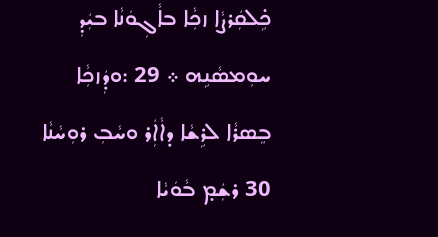ܟܹ̇ܠܩܲܪܨܵܐ ܙܟܼܵܐ ܒܐܵܓܼܘܿܢܵܐ ܒܝܲܕܼ ܚܘܼܡܣܵܢܹܗ ܀ 29 :ܘܕܲܙܟܼܵܐ ܒܸܣܪܵܐ ܠܪܹܫܵܐ ܕܐܵܐܲܪ ܘܚܵܒܼ ܪܘܼܚܵܢܵܐ 30 ܪܫܲܡ̣ ܒܵܘܿܝܵܐ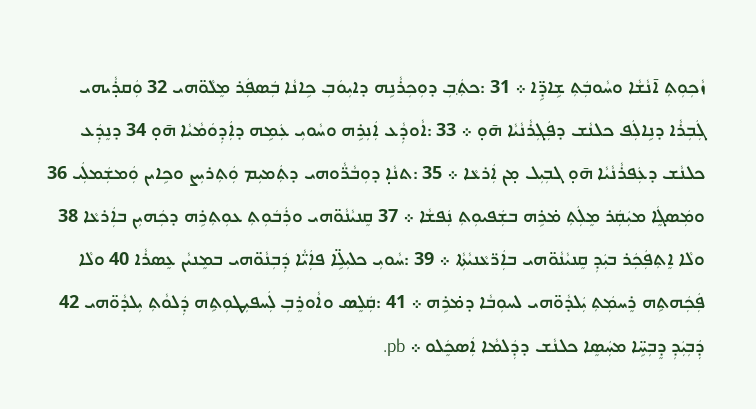ܙܵܟܼܘܼܬܼ ܐ̄ܢܵܫܵܐ ܘܚܵܘܒܲܬܼ ܫܹܐܕܹ̈ܐ ܀ 31 :ܟܬ݂ܲܒܼ ܕܘܼܟܼܪܵܢܹܗ ܕܐܝܼܘܿܒܼ ܟܹܐܢܵܐ ܒܲܣܦܲܪ ܡܸܠܵܘ̈ܗܝ 32 ܘܲܩܪ̣ܵܝܗܝ ܓܲܒܼܪܵܐ ܕܢܹܐܠܲܦ ܟܠܢܵܫ ܕܦܲܓܼܪܵܢܵܝܵܐ ܗ̄ܘ̣ ܀ 33 :ܐܵܘܕܼܵܥ ܐܲܢܼܪܹܗ ܘܚܵܘܝܼ ܥܲܡܹܗ ܕܐܲܕܼܘܿܡܵܝܵܐ ܗ̄ܘ̣ 34 ܕܢܸܕܲܥ ܟܠܢܵܫ ܕܥܲܦܪܵܢܵܝܵܐ ܗ̄ܘ̣ ܓܒܼܝܼܠ ܡ̣ܢ ܐܲܪܥܵܐ ܀ 35 :ܬܢܵܐ̣ ܕܘܼܒܵܪ̈ܵܘܗܝ ܕܬܲܡܝܼܡ ܘܲܬܼܪܝܼܨ ܘܟܹܐܝܢ ܘܲܡܫܲܡܠܲܝ 36 ܘܡܲܣܓܸܿܐ ܡܝܲܩܲܪ ܡܸܠܲܬܼ ܡ̇ܪܹܗ ܒܫܲܦܝܘܼܬܼ ܢܲܦܫܵܐ ܀ 37 ܩܸܢܝܵܢܵܘ̈ܗܝ ܘܪܲܒܿܘܼܬܼ ܥܘܼܬܼܪܹܗ ܕܟܲܗܝܼܢ ܒܐܲܪܥܵܐ 38 ܘܠܵܐ ܐܸܬܼܦܲܟܲܪ ܒܝܲܕܼ ܩܸܢܝܵܢܵܘ̈ܗܝ ܒܐܲܪ̈ܥܵܢܝܵܬܼܵܐ ܀ 39 :ܚܵܘܝܼ ܟܠܝܼܠܹ̈ܐ ܦܐܲܝ̈ܵܐ ܕܲܒܼܢܵܘ̈ܗܝ ܒܡܸܢܝܵܢ ܥܸܣܪܵܐ 40 ܘܠܵܐ ܦܲܟܲܗܬܹܗ ܪܸܚܡܲܬܼ ܝܲܠܕܵܘ̈ܗܝ ܠܚܘܼܒܵܐ ܕܡ̇ܪܹܗ ܀ 41 :ܩܲܠܸܣ ܘܐܵܘܪܸܒܼ ܠܲܚܦܝܼܛܘܼܬܹܗ ܕܲܠܘܵܬܼ ܝܼܠܕܵܘ̈ܗܝ 42 ܕܲܒܼܝܲܕܼ ܕܸܒܼܚܹ̈ܐ ܡܚܲܣܸܐ ܟܠܢܵܫ ܕܕܲܠܡܵܐ ܐܲܣܟܸܿܠܘ ܀ pb.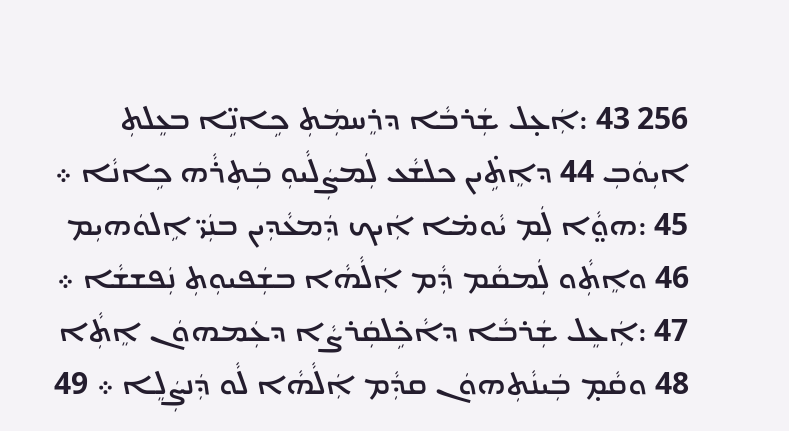256 43 :ܐܲܥ̣ܠ ܫܲܪܒܵܐ ܕܪܸܚܡܲܬܼ ܟܹܐܢܹ̈ܐ ܒܥܸܠܬܼ ܐܝܼܘܿܒܼ 44 ܕܐܸܬܹ̇ܝܢ ܟܠܫܵܥ ܠܲܡܨܲܠܵܝܘܼ ܒܲܬܼܪܵܗ ܟܹܐܢܵܐ ܀ 45 :ܗܘ̤ܵܐ ܠܲܡ ܝܵܘܡ̇ܐ ܐܲܝܟ ܕܲܡܥܵܕܼܝܢ ܒܢܲܝ̈ ܐܹܠܘܿܗܝܼܡ 46 ܘܐܸܬܼܵܘ ܠܲܡܩܵܡ ܕܼܵܡ ܐܲܠܵܗܵܐ ܒܫܲܦܝܘܼܬܼ ܢܲܦܫܫܵܐ ܀ 47 :ܐܲܥܸܠ ܫܲܪܒܵܐ ܕܐܵܟܹ̇ܠܩܲܪܨܵܐ ܕܥܲܡܗܘܿܢ ܐܸܬܼܵܐ 48 ܘܩܵܡ̣ ܒܲܝܢܵܬܼܗܘܿܢ ܩܕܼܵܡ ܐܲܠܵܗܵܐ ܠܵܘ ܕܲܢܨܲܠܸܐ ܀ 49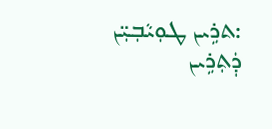:ܬܪܹܝܢ ܛܘܼܝܵܒܼܝܼ̈ܢ ܕܲܬܼܪܹܝܢ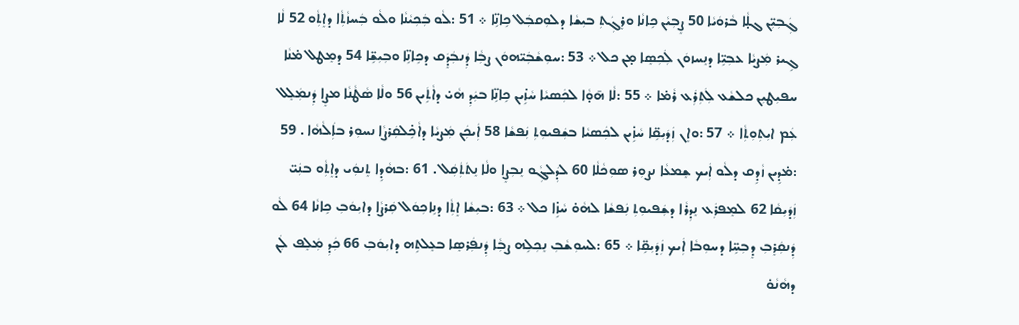ܓܲܒܼܝܼ̈ܢ ܓܠ̣ܵܐ ܒܵܪܘܿܝܵܐ 50 ܨܸܒܼܝܵܢ ܟܹܐܢܵܐ ܘܪܸܓܲܬܼ ܒܝܼܫܵܐ ܕܠܘܼܩܒܲܠ ܟܹܐܢܹ̈ܐ ܀ 51 :ܠܵܘ ܒܲܟܼܝܵܢܵܐ ܘܠܵܘ ܒܲܚܙܵܬܼܵܐ ܕܐܸܬܼܵܘ 52 ܠܵܐ ܓܹܝܪ ܡܲܨܝܵܐ ܥܒܼܝܹ̈ܐ ܕܢܸܚܙܘܿܢ ܠܲܟܼܣܸܐ ܡ̣ܢ ܟܠ ܀ 53 :ܚܘܼܫܵܒܲܝ̈ܗܘܿܢ ܨܒܼܵܐ ܕܲܢܒܲܕܸܿܩ ܕܟܹܐܢܹ̈ܐ ܘܒܼܝܼܫܹ̈ܐ 54 ܕܡܸܛܠ ܡ̇ܢܵܐ ܚܦܝܼܛܝܼܢ ܟܠܫܵܥ ܠܲܬܼܪܲܥ ܪܵܡ̇ܐ ܀ 55 :ܠܵܐ ܗ̄ܘ̣ܵܐ ܠܟܲܣܝܵܐ ܚܵܙܹ̇ܝܢ ܟܹܐܢܹ̈ܐ ܒܝܲܕܼ ܗܵܝ̇ ܕܐܵܬܹܿܝܢ 56 ܘܠܵܐ ܣܵܛܵܢܵܐ ܡܨܸܐ ܕܲܢܡܲܠܸܠ ܥܲܡ ܐܝܼܬܼܘܼܬܼܵܐ ܀ 57 :ܘܐܸܢ ܙܲܕܿܝܼܩܹ̈ܐ ܚܵܙܹ̇ܝܢ ܠܟܲܣܝܵܐ ܒܫܲܦܝܘܼܬܼ ܢܲܦܫܵܐ 58 ܐܲܝܟܲܢ ܡܲܨܝܵܐ ܕܐܵܟܹ̇ܠܩܲܪܨܵܐ ܢܚܘܼܪ ܒܐܲܠܵܗܵܐ . 59 :ܡ̇ܕܹܝܢ ܙܵܕܹܩ ܕܠܵܘ ܐܲܝܟ ܫܸܡܥܵܐ ܢܨܘܼܪ ܣܘܼܟܵܠܵܐ 60 ܠܕܲܠܓܼܵܘ ܢܸܒܼܨܸܐ ܘܠܵܐ ܢܸܬܿܬܲܩܲܠ . 61 :ܒܗܵܕܹܐ ܬܸܢܘܲܝ ܕܐܸܬܼܵܘ ܒܢܲܝ̈ ܙܲܕܿܝܼܩܵܐ 62 ܠܡܸܦܪܲܥ ܢܸܕܼܪܵܐ ܕܫܲܦܝܘܼܬܼ ܢܲܦܫܵܐ ܠܗܵܘ̇ ܚܵܙܹ̇ܐ ܟܠ ܀ 63 :ܒܝܼܫܵܐ ܐܸܬܼܵܐ ܕܢܹܐܟܼܘܿܠ ܩܲܪܨܵܐ ܕܐܝܼܘܿܒܼ ܟܹܐܢܵܐ 64 ܠܵܘ ܕܲܢܩܲܪܸܒܼ ܕܸܒܼܚܹ̈ܐ ܕܚܘܼܒܵܐ ܐܲܝܟ ܙܲܕܿܝܼܩܹ̈ܐ ܀ 65 :ܠܚܘܼܫܵܒܼ ܢܸܟܼܠܹܗ ܨܒܼܵܐ ܕܲܢܦܲܪܣܸܐ ܒܥܸܠܬܹܗ ܕܐܝܼܘܿܒܼ 66 ܟܲܕܼ ܡܲܠܸܦ ܠܲܢ ܕܗܵܢܵܘ̇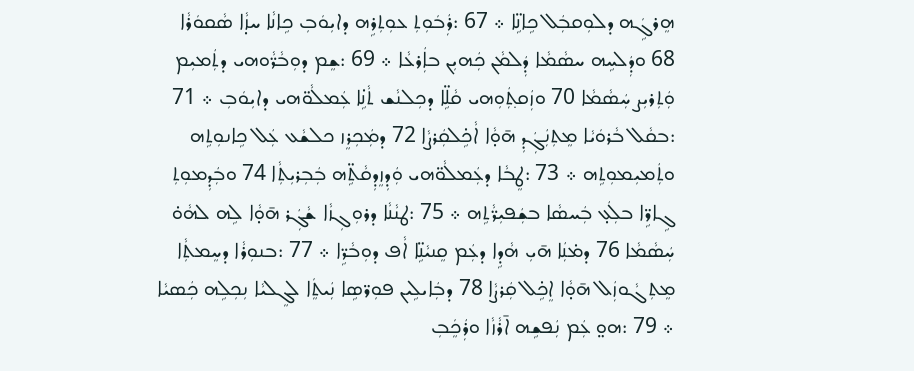ܗܸܪܓܹܿܗ ܕܠܘܼܩܒܲܠ ܟܹܐܢܹ̈ܐ ܀ 67 :ܪܲܒܿܘܼܬܼ ܥܘܼܬܼܪܹܗ ܕܐܝܼܘܿܒܼ ܟܹܐܢܵܐ ܚܙ̣ܵܐ ܣܵܩܘܿܪܵܐ 68 ܘܕܲܠܚܹܗ ܚܣܵܡܵܐ ܕܲܠܡܵܢ ܟܲܗܝܼܢ ܒܐܲܪܥܵܐ ܀ 69 :ܫܸܡ ܕܘܼܒܵܪ̈ܵܘܗܝ ܕܬܲܡܝܼܡ ܘܲܬܼܪܝܼܨ ܚܲܣܵܡܵܐ 70 ܘܙܲܩܬ݂ܲܘܼܗܝ ܩܵܠܹ̈ܐ ܕܟܼܠܢܵܫ ܬܵܢܹ̇ܐ ܥܲܡܠܵܘ̈ܗܝ ܕܐܝܼܘܿܒܼ ܀ 71 :ܒܩܵܠ ܒܵܪܘܿܝܵܐ ܡܸܬܼܢܲܓܲܕܼ ܗ̄ܘ̣ܵܐ ܐܵܟܹ̇ܠܩܲܪܨܵܐ 72 ܕܡܲܟܼܪܸܙ ܟܠܫܵܥ ܥܲܠ ܟܹܐܢܘܼܬܹܗ ܘܬܲܡܝܼܡܘܼܬܹܗ ܀ 73 :ܛܸܒܵܐ ܕܥܲܡܠܵܘ̈ܗܝ ܘܲܕܼܙܸܕܼܩܵܬܹ̈ܗ ܒܲܒܼܪܝܼܬܼܵܐ 74 ܘܒܲܕܼܡܘܼܬܼ ܓܹܐܪܹ̈ܐ ܒܠܲܥ̣ ܒܲܚܣܵܐ ܒܫܲܦܝܼܪ̈ܵܬܹܗ ܀ 75 :ܛܢܵܢܵܐ ܕܪܘܼܓܼܙܵܐ ܫܵܓܲܪ ܗ̄ܘ̣ܵܐ ܠܹܗ ܠܗܵܘ̇ ܚܲܣܵܡܵܐ 76 ܕܡ̇ܢܲܐ ܗ̄ܝܼ ܗܵܕܹܐ ܕܥܲܡ ܩܸܢܝܵܢܹ̈ܐ ܐܵܦ ܕܘܼܒܵܪܹ̈ܐ ܀ 77 :ܒܢܘܼܪܵܐ ܕܚܸܡܬܼܵܐ ܡܸܬܼܓܵܘܙܲܠ ܗ̄ܘ̣ܵܐ ܐܸܟܹ̇ܠ ܩܲܪܨܵܐ 78 ܕܒܲܐܝܠܹܝܢ ܦܘܼܪ̈ܣܹܐ ܢܲܝܬܸܿܐ ܠܓܸܠܝܵܐ ܢܼܟܼܠܹܗ ܟܲܣܝܵܐ ܀ 79 :ܗܘ̤ ܥܲܡ ܢܲܦܫܹܗ ܐ̄ܪܵܙܵܐ ܘܪܲܟܸܿܒܼ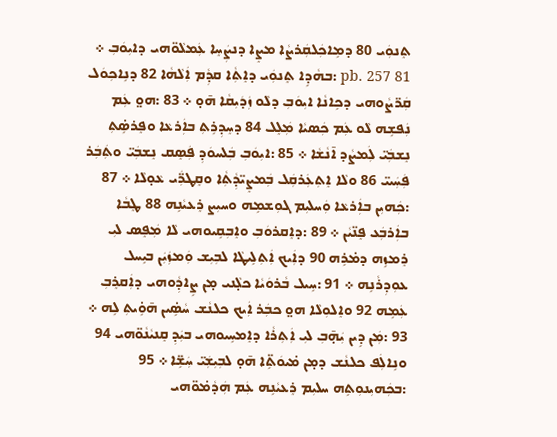ܬܸܢܘܲܝ 80 ܕܡܹܐܟܲܠܩܲܪܨܵܐ ܡܨܸܐ ܕܢܨܲܚܸܐ ܥܲܡܠܵܘ̈ܗܝ ܕܐܝܼܘܿܒܼ ܀ pb. 257 81 :ܒܗܵܕܹܐ ܬܸܢܘܲܝ ܕܐܸܬܼܵܐ ܩܕܼܵܡ ܐܲܠܵܗܵܐ 82 ܕܢܹܐܟܼܘܿܠ ܩܲܪ̈ܨܵܘܗܝ ܕܟܹܐܢܵܐ ܐܝܼܘܿܒܼ ܕܠܵܘ ܙܲܕܿܝܼܩܵܐ ܗ̄ܘ̣ ܀ 83 :ܗܘ̤ ܥܲܡ ܢܲܦܫܹܗ ܠܵܘ ܥܲܡ ܟܲܣܝܵܐ ܡܲܠܸܠ 84 ܕܚܸܕܼܪܹܬܼ ܒܐܲܪܥܵܐ ܘܦܸܪܣܹ̇ܬܼ ܢܸܫܒܲܝ̈ ܠܲܡܨܵܕ ܐ̄ܢܵܫܵܐ ܀ 85 :ܐܝܼܘܿܒܼ ܒܲܠܚܘܿܕܼ ܦܲܣܸܩ ܢܸܫܒܲܝ̈ ܘܬܲܒܲܪ ܦܲܚܲܝܝ̈ 86 ܘܠܵܐ ܐܸܬܼܥܲܪܩܲܠ ܒܲܡܨܸܝ̈ܕܼܵܬܼܵܐ ܘܩܸܛܪ̈ܲܝ ܥܵܘ̣ܠܵܐ ܀ 87 :ܟܲܗܝܼܢ ܒܐܲܪܥܵܐ ܘܲܚܠܝܼܡ ܓܘܼܫܡܹܗ ܘܚܝܼܨ ܪܸܥܝܵܢܹܗ 88 ܛܸܒܵܐ ܒܐܲܪܒܲܥ ܦܸܢ̈ܝܵܢ ܀ 89 :ܕܐܸܩܪܘܿܒܼ ܘܐܸܒܼܩܹܝܘܗܝ ܠܵܐ ܡܲܦܸܣ ܠܝܼ ܪܸܡܙܹܗ ܕܡ̇ܪܹܗ 90 ܕܐܲܝܟ ܐܲܬܼܠܹܝܛܵܐ ܠܒܼܝܼܫ ܘܲܡܙܲܝܲܢ ܒܝܹܚܠ ܥܘܼܕܼܪܵܢܹܗ ܀ 91 :ܚܹܝܠ ܒܵܪܘܿܝܵܐ ܟܠ̣ܵܢܝ ܡ̣ܢ ܨܹܐܕܼܵܘܗܝ ܕܐܲܩܪܸܒܼ ܥܲܡܹܗ 92 ܘܐܸܠܘܼܠܵܐ ܗܘ̤ ܟܒܲܪ ܐܲܝܟ ܟܠܢܵܫ ܚܵܣܹ̇ܝܢ ܗ̄ܘܹ̇ܝܬܼ ܠܹܗ ܀ 93 :ܡܲܢ ܕܹܝܢ ܝܲܗ̣̄ܒܼ ܠܝܼ ܐܲܬܼܪܵܐ ܕܐܸܡܚܹܝܘܗܝ ܒܝܲܕܼ ܩܸܢܝܵܢܵܘ̈ܗܝ 94 ܘܢܹܐܠܲܦ ܟܠܢܵܫ ܕܡ̣ܢ ܡ̇ܝܘܿܬܹ̈ܐ ܗ̄ܘ̣ ܠܒܼܝܼܫܲܝ̈ ܚܲܫܹ̈ܐ ܀ 95 :ܒܟܲܗܝܼܢܘܼܬܹܗ ܚܠܝܼܡ ܪܸܥܝܵܢܹܗ ܥܲܡ ܗܲܕܵܡ̇ܘ̈ܗܝ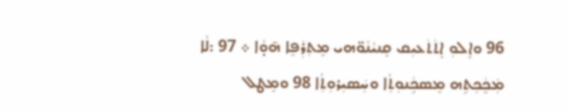96 ܘܐܸܠܘܼ ܐܸܬܿܬܿܥܝܼܩ ܩܸܢܝܵܢܵܘ̈ܗܝ ܡܸܬܼܪܲܦܸܐ ܗ̄ܘ̣ܵܐ ܀ 97 :ܠܵܐ ܡܲܟܸܿܟܼܬܹܗ ܡܸܣܟܹܿܢܘܼܬܼܵܐ ܘܚܲܣܝܼܪܘܼܬܼܵܐ 98 ܘܡܸܛܠ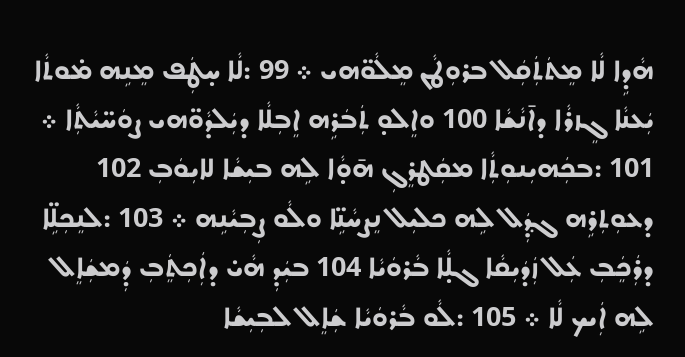ܗܵܕܹܐ ܠܵܐ ܡܸܬܿܬܲܩܲܠ ܒܪܘܼܛܵܢ ܡܸܠܵܘ̈ܗܝ ܀ 99 :ܠܵܐ ܚ̣ܛܲܦ ܡܸܢܹܗ ܡ̇ܘܬܵܐ ܝܲܥܢܵܐ ܓܸܙܪܵܐ ܕܐ̄ܢܵܫܵܐ 100 ܘܐܸܠܘ̣ ܬܲܒܿܪܹܗ ܐܸܒܼܠܵܐ ܕܝܲܠܕܵܘ̈ܗܝ ܨܘܿܚ̈ܝܵܬܼܵܐ ܀ 101 :ܒܟܲܗܝܼܢܘܼܬܼܵܐ ܡܩܲܛܪܸܓܼ ܗ̄ܘ̣ܵܐ ܠܹܗ ܒܝܼܫܵܐ ܠܐܝܼܘܿܒܼ 102 ܕܥܘܼܬܼܪܹܗ ܓܕ݂ܲܠ ܠܹܗ ܟܠܝܼܠ ܢܸܨܚܵܢܹ̈ܐ ܘܠܵܘ ܨܼܒܼܝܵܢܹܗ ܀ 103 :ܠܢܸܟܼܠܹ̈ܐ ܕܪܲܟܸܿܒܼ ܥܲܠ ܙܲܕܿܝܼܩܵܐ ܓܠ̣ܵܐ ܒܵܪܘܿܝܵܐ 104 ܒܝܲܕܼ ܗܵܝ̇ ܕܐܲܟܼܬܸܿܒܼ ܕܲܡܫܲܐܸܠ ܠܹܗ ܐܲܝܟ ܠܵܐ ܀ 105 :ܠܵܘ ܒܵܪܘܿܝܵܐ ܫܲܐܸܠ ܠܒܼܝܼܫܵܐ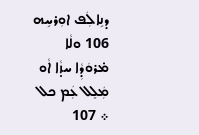ܕܢܹܐܠܲܦ ܐܘܼܪܚܹܗ 106 ܘܠܵܐ ܡ̇ܪܘܿܕܼܵܐ ܚܙ̣ܵܐ ܐܵܘ ܡܲܠܸܠ ܥܲܡ ܟܠ ܀ 107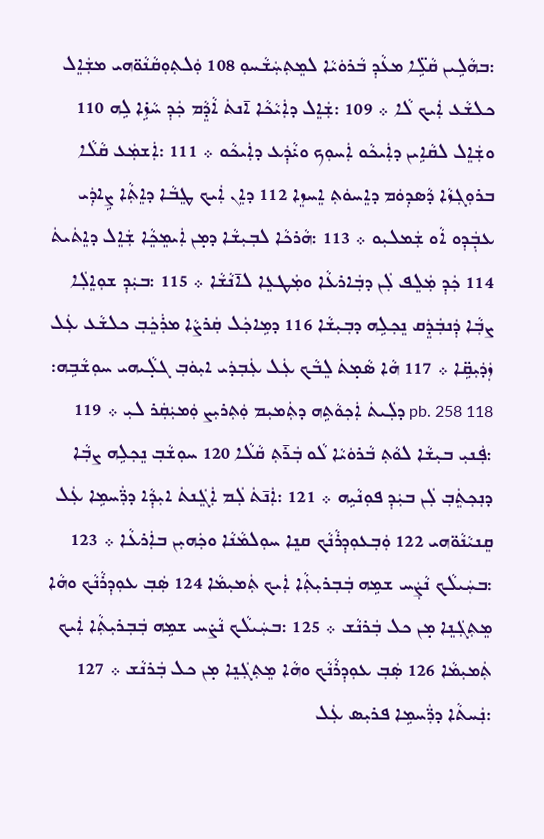:ܒܗܵܠܹܝܢ ܩܵܠܹ̈ܐ ܡܥܵܕܼ ܒܵܪܘܿܝܵܐ ܠܡܸܬܼܚܲܫܵܚܘܼ 108 ܘܲܠܬܼܘܼܩܵܢܵܘ̈ܗܝ ܡܫܲܐܸܠ ܟܠܫܵܥ ܐܲܝܟ ܠܵܐ ܀ 109 :ܫܲܐܸܠ ܕܐܲܝܵܟܵܐ ܐ̄ܢܬܿ ܐܵܕܸܵܡ ܟܲܕܼ ܚܵܙܹ̇ܐ ܠܹܗ 110 ܘܫܲܐܸܠ ܠܩܵܐܹܝܢ ܕܐܲܝܟܵܘ ܐܲܚܘܼܟ ܘܝ̇ܵܕܲܥ ܕܐܲܝܟܵܘ ܀ 111 :ܐܲܫܡܲܥ ܩܵܠܵܐ ܒܪܘܼܓܼܙܵܐ ܕܵܣܕܼܘܿܡ ܕܐܸܚܘܿܬܼ ܐܸܚܙܸܐ 112 ܕܐܸܢ ܐܲܝܟ ܛܸܒܵܐ ܕܐܸܬܼܵܐ ܨܹܐܕܲܝ ܥܒ݂ܲܕܼܘ ܐܵܘ ܫܲܡܠܝܼܘ ܀ 113 :ܗܵܪܟܵܐ ܠܒܼܝܼܫܵܐ ܕܡ̣ܢ ܐܲܝܡܸܟܸܵܐ ܫܲܐܸܠ ܕܐܸܬܿܝܬܿ 114 ܟܲܕܼ ܡܲܠܸܦ ܠܲܢ ܕܒܲܐܪܥܵܐ ܘܡܲܛܥܸܐ ܠܐ̄ܢܵܫܵܐ ܀ 115 :ܒܝܲܕܼ ܫܘܼܐܸܠܲܐ ܨܒܼܵܐ ܕܲܢܒܲܕܸܿܩ ܢܸܟܼܠܹܗ ܕܒܼܝܼܫܵܐ 116 ܕܡܹܐܟܲܠ ܩܲܪܨܵܐ ܡܪܲܟܸܿܒܼ ܟܠܫܵܥ ܥܲܠ ܙܲܕܿܝܼܩܹ̈ܐ ܀ 117 ܗܵܐ ܣܵܡ̣ܬܿ ܠܸܒܵܟ ܥܲܠ ܥܲܒܼܕܿܝ ܐܝܼܘܿܒܼ ܓܠ̣ܵܝܗܝ ܚܘܼܫܵܒܹܗ: pb. 258 118 ܕܠܲܝܬܿ ܐܲܟܼܘܵܬܹܗ ܕܬܲܡܝܼܡ ܘܲܬܼܪܝܼܨ ܘܲܡܝܲܩܲܪ ܠܝܼ ܀ 119 :ܦܲܢܝܼ ܒܝܼܫܵܐ ܠܘܵܬܼ ܒܵܪܘܿܝܵܐ ܠܵܘ ܒܲܪ̄ܬܼ ܩܵܠܵܐ 120 ܚܘܼܫܵܒܼ ܢܸܟܼܠܹܗ ܨܒܼܵܐ ܕܢܼܟܼܬܸܿܒܼ ܠܲܢ ܒܝܲܕܼ ܦܘܼܢܵܝܹܗ ܀ 121 :ܐܲܢ̄ܬܿ ܠܲܡ ܐܲܓܸܿܢܬܿ ܐܝܼܕܼܵܐ ܕܪ̈ܲܚܡܹܐ ܥܲܠ ܩܸܢܝܵܢܵܘ̈ܗܝ 122 ܘܲܒܼܥܘܼܕܼܪܵܢܵܟ ܩܢܸܐ ܚܘܼܠܡܵܢܵܐ ܘܟܲܗܝܼܢ ܒܐܲܪܥܵܐ ܀ 123 :ܒܚܲܝܠܵܟ ܢܵܨܲܚ ܫܡܹܗ ܒܲܒܼܪܝܼܬܼܵܐ ܐܲܝܟ ܬܲܡܝܼܡܵܐ 124 ܣܲܒܼ ܥܘܼܕܼܪܵܢܵܟ ܘܗܵܐ ܡܸܬܼܓܲܢܸܐ ܡ̣ܢ ܟܠ ܒܲܪܢܵܫ ܀ 125 :ܒܚܲܝܠܵܟ ܢܵܨ̇ܚ ܫܡܹܗ ܒܲܒܼܪܝܼܬܼܵܐ ܐܲܝܟ ܬܲܡܝܼܡܵܐ 126 ܣܲܒܼ ܥܘܼܕܼܪܵܢܵܟ ܘܗܵܐ ܡܸܬܼܓܲܢܸܐ ܡ̣ܢ ܟܠ ܒܲܪܢܵܫ ܀ 127 :ܢܲܚܬܵܐ ܕܪ̈ܲܚܡܹܐ ܦܪܝܼܣ ܥܲܠ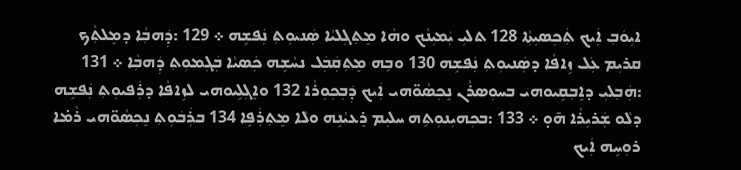ܐܝܼܘܿܒܼ ܐܲܝܟ ܬܲܟܼܣܝܼܬܼܵܐ 128 ܬܠܝܼ ܝܲܡܝܼܢܵܟ ܘܗܵܐ ܡܸܬܼܓܼܠܝܵܐ ܣܲܢܝܘܼܬܼ ܢܲܦܫܹܗ ܀ 129 :ܕܲܗܒܼܵܐ ܕܡܸܠܬܼܵܟ ܩܪܝܼܡ ܥܲܠ ܙܹܐܦܵܐ ܕܣܲܢܝܘܼܬܼ ܢܲܦܫܹܗ 130 ܘܒܹܗ ܡܸܬܼܩܲܒܲܠ ܢܚܵܫܹܗ ܟܲܣܝܵܐ ܒܲܓܼܡܘܼܬܼ ܕܲܗܒܼܵܐ ܀ 131 :ܗܲܒܼܠܝܼ ܕܐܸܒܼܩܹܝܘܗܝ ܒܚܘܼܣܪܵܢ ܢܸܟܼܣܵܘ̈ܗܝ ܐܲܝܟ ܕܲܒܼܟܼܘܼܪܵܐ 132 ܘܐܸܓܼܠܹܝܘܗܝ ܠܙܹܐܦܵܐ ܕܪܲܦܝܘܼܬܼ ܢܲܦܫܹܗ ܕܠܵܘ ܫܲܪܝܼܪܵܐ ܗ̄ܘ̣ ܀ 133 :ܒܟܼܗܝܼܢܘܼܬܹܗ ܚܠܝܼܡ ܪܸܥܝܵܢܹܗ ܘܠܵܐ ܡܸܬܼܪܲܦܸܐ 134 ܒܪܲܒܿܘܼܬܼ ܢܸܟܼܣܵܘ̈ܗܝ ܪܵܡ̇ܐ ܪܘܼܚܹܗ ܐܲܝܟ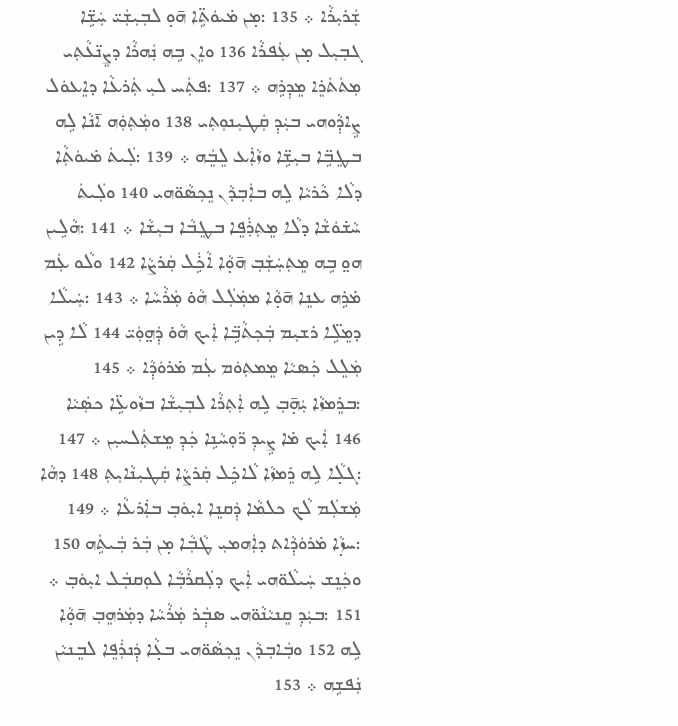ܫܲܪܝܼܪܵܐ ܀ 135 :ܡ̣ܢ ܡ̇ܝܘܿܬܹ̈ܐ ܗ̄ܘ̣ ܠܒܼܝܼܫܲܝ̈ ܚܲܫܹ̈ܐ ܓܒܼܝܼܠ ܡ̣ܢ ܥܲܦܪܵܐ 136 ܘܐܸܢ ܒܹܗ ܢܲܗܪܵܐ ܕܨܸܢ̈ܥܵܬܼܝ ܡܼܬܿܬܿܪܸܐ ܡܸܕܼܪܹܗ ܀ 137 :ܦܬܲܚ ܠܝܼ ܬܲܪܥܵܐ ܕܐܸܥܘܿܠ ܨܹܐܕܼܵܘܗܝ ܒܝܲܕܼ ܩܲܛܝܼܢܘܼܬܼܝ 138 ܘܡܲܬܼܘܲܗ ܐ̄ܢܵܐ ܠܹܗ ܒܛܸܒܹ̈ܐ ܒܝܼܫܹ̈ܐ ܘܙܵܐܲܥ ܠܸܒܸܿܗ ܀ 139 :ܠܲܝܬܿ ܡ̇ܝܘܿܬܼܵܐ ܕܠܵܐ ܟܵܪܝܵܐ ܠܹܗ ܒܐܲܒܼܕܵܢ ܢܸܟܼܣܵܘ̈ܗܝ 140 ܘܠܲܝܬܿ ܚܵܫ̇ܘܿܫܵܐ ܕܠܵܐ ܡܸܬܼܪܲܦܸܐ ܒܛܸܒܵܐ ܒܝܼܫܵܐ ܀ 141 :ܗܵܠܹܝܢ ܗܘ̤ ܒܹܗ ܡܸܬܼܚܲܫܲܒܼ ܗ̄ܘ̣ܵܐ ܐܵܟܹ̇ܿܠ ܩܲܪܨܵܐ 142 ܘܠܵܘ ܥܲܡ ܡ̇ܪܹܗ ܥܢܸܐ ܗ̄ܘ̣ܵܐ ܡܡܲܠܲܠ ܗܵܘ̇ ܡܲܪܵܚܵܐ ܀ 143 :ܚܲܝܠܵܐ ܕܡܸܠܹ̈ܐ ܪܫܝܼܡ ܒܲܟܼܬܵܒܹ̈ܐ ܐܲܝܟ ܗܵܘ̇ ܕܲܗ̤ܘܲܝ̈ 144 ܠܵܐ ܕܹܝܢ ܡܲܠܸܠ ܟܲܣܝܵܐ ܡܸܡܬܼܘܿܡ ܥܲܡ ܡ̇ܪܘܿܕܼܵܐ ܀ 145 :ܒܪܸܡܙܵܐ ܝܲܗ̣̄ܒܼ ܠܹܗ ܐܲܬܼܪܵܐ ܠܒܼܝܼܫܵܐ ܒܙܵܘܥܹ̈ܐ ܟܣܲܝܵܐ 146 ܐܲܝܟ ܡ̇ܐ ܨܹܝܕܼ ܪ̈ܘܼܚܵܢܹܐ ܟܲܕܼ ܡܸܫܬܲܠܚܝܼܢ ܀ 147 :ܓܠ̣ܵܐ ܠܹܗ ܪܸܡܙܵܐ ܠܵܐܟܹ̇ܠ ܩܲܪܨܵܐ ܩܲܛܝܼܢܵܐܝܼܬܼ 148 ܕܗܵܐ ܡܲܫܠܲܡ ܠܵܟ ܟܠܡܵܐ ܕܲܩܢܸܐ ܐܝܼܘܿܒܼ ܒܐܲܪܥܵܐ ܀ 149 :ܚܙ̣ܵܐ ܡ̇ܪܘܿܕܼܵܐܬ ܕܐܲܗܡܝܼ ܛܵܒܼܵܐ ܡ̣ܢ ܒܲܪ ܒܲܝܬܹܿܗ 150 ܘܟܲܢܸܫ ܚܲܝܠܵܘ̈ܗܝ ܐܲܝܟ ܕܠܲܩܪܵܒܼܵܐ ܠܘܼܩܒܲܠ ܐܝܼܘܿܒܼ ܀ 151 :ܒܝܲܕܼ ܩܸܢܝܵܢܵܘ̈ܗܝ ܣܒ݂ܲܪ ܡܲܪܵܚܵܐ ܕܡܲܪܗܸܒܼ ܗ̄ܘ̣ܵܐ ܠܹܗ 152 ܘܒܲܐܒܼܕܵܢ ܢܸܟܼܣܵܘ̈ܗܝ ܒܥ̣ܵܐ ܕܲܢܪܲܦܸܐ ܠܒܸܢܝܵܢ ܢܲܦܫܹܗ ܀ 153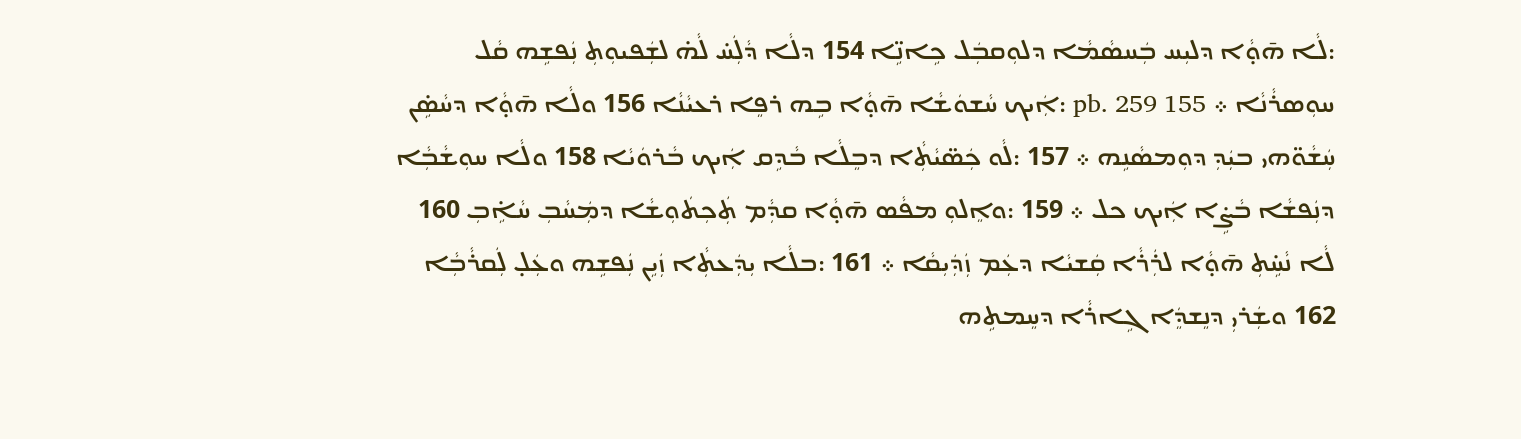:ܠܵܐ ܗ̄ܘ̣ܵܐ ܕܠܝܼܚ ܒܲܚܣܵܡܵܐ ܕܠܘܼܩܒܲܠ ܟܹܐܢܹ̈ܐ 154 ܕܠܵܐ ܕܵܠܲܚ̇ ܠܵܗ̇ ܠܫܲܦܝܘܼܬܼ ܢܲܦܫܹܗ ܩܵܠ ܚܘܼܣܪܵܢܵܐ ܀ pb. 259 155 :ܐܲܝܟ ܚܵܫܘܿܫܵܐ ܗ̄ܘ̣ܵܐ ܒܹܗ ܪܦܸܐ ܪܥܝܵܢܵܐ 156 ܘܠܵܐ ܗ̄ܘ̣ܵܐ ܕܚܵܣܹ̇ܢ ܚܲܫܵܘ̈ܗܝ ܒܝܲܕܼ ܕܘܼܡܣܵܢܹܗ ܀ 157 :ܠܵܘ ܟܲܣ̈ܝܵܬܼܵܐ ܕܒܸܠܵܐ ܒܵܕܹܩ ܐܲܝܟ ܒܵܪܘܿܝܵܐ 158 ܘܠܵܐ ܚܘܼܫܵܒܼܵܐ ܕܢܲܦܫܵܐ ܒܵܨܹ̇ܐ ܐܲܝܟ ܟܠ ܀ 159 :ܘܐܸܠܘܼ ܡܦܵܣ ܗ̄ܘ̣ܵܐ ܩܕܼܵܡ ܬܲܟܼܬܿܘܼܫܵܐ ܕܡܲܚܵܒܼ ܚܵܐܹ̇ܒܼ 160 ܠܵܐ ܢܵܚܹ̇ܬܼ ܗ̄ܘ̣ܵܐ ܠܪܲܪܵܐ ܩܲܫܝܵܐ ܕܥܲܡ ܙܲܕܲܝܼܩܵܐ ܀ 161 :ܒܠܵܐ ܝܼܕܲܥܬܼܵܐ ܙܲܝܹܢ ܢܲܦܫܹܗ ܘܥܲܠ̣ ܠܲܩܪܵܒܼܵܐ 162 ܘܫܲܪܝܼ ܕܢܸܫܕܸܿܐ ܓܹܐܪܵܐ ܕܚܸܡܬܹܗ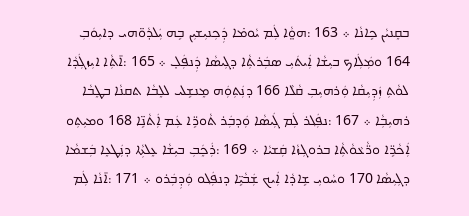ܒܩܸܢܝܵܢ ܟܹܐܢܵܐ ܀ 163 :ܗܘ̤ܵܐ ܠܲܡ ܝܵܘܡ̇ܐ ܕܲܟܼܢܝܼܫܝܼܢ ܒܹܗ ܝܲܠܕܵܘ̈ܗܝ ܕܐܝܼܘܿܒܼ 164 ܘܡܲܠܲܐܟ ܒܝܼܫܵܐ ܐܲܝܬܿܝܼ ܣܒܲܪܬܼܵܐ ܕܓܼܝܣܵܐ ܕܲܢܦܲܠ̣ ܀ 165 :ܐ̄ܬܼܵܐ ܐܝܼܙܓܲܕܵܐ ܠܘܵܬܼ ܙܲܕܼܝܼܩܵܐ ܘܲܪܗܝܼܒܼ ܩܵܠܵܐ 166 ܕܢܲܬܼܘܲܗ ܡܸܢܫܹܠܝ ܠܠܸܒܵܐ ܬܩܢܵܐ ܒܛܸܒܵܐ ܪܗܝܼܒܼܵܐ ܀ 167 :ܢܦ݂ܲܠܪ ܠܲܡ ܓܲܝܣܵܐ ܘܲܕܒܲܪ ܬܵܘܪܹ̈ܐ ܥܲܡ ܐܲܬܵܢܹ̈ܐ 168 ܘܡܝܼܬܼܘ ܐܲܟܵܪܹ̈ܐ ܘܪ̈ܵܥܵܘܵܬܼܵܐ ܒܪܘܓܼܙܵܐ ܩܲܫܝܵܐ ܀ 169 :ܪܲܟܸܿܒܼ ܒܝܼܫܵܐ ܥܸܠܬܼܵܐ ܕܢܲܛܥܸܐ ܒܲܫܡܵܐ ܕܓܼܝܼܣܵܐ 170 ܘܚܵܘܝܼ ܫܹܐܕܵܐ ܐܲܝܟ ܫܲܒܵܝܹ̈ܐ ܕܢܦ݂ܲܠܘ ܘܲܕܼܒܲܪܘ ܀ 171 :ܐ̄ܢܵܐ ܠܲܡ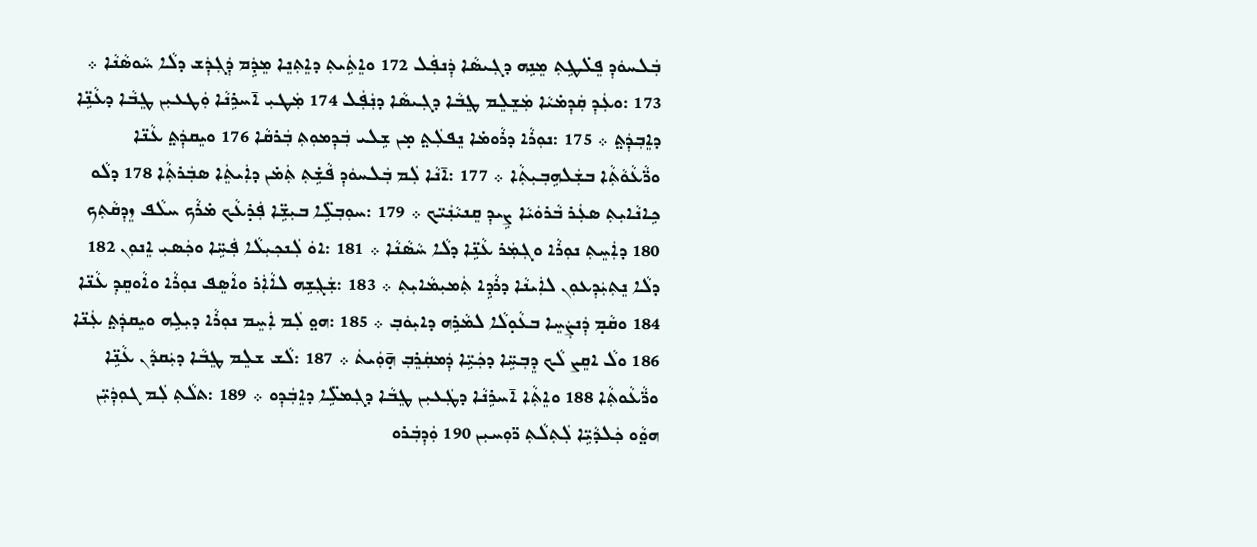ܒܲܠܚܘܿܕܼ ܦܸܠ̇ܛܹܬܼ ܡܸܢܹܗ ܕܓܼܝܣܵܐ ܕܲܢܦܲܠ 172 ܘܐܸܬܹܿܝܬܼ ܕܐܸܬܼܢܸܐ ܡܸܕܹܿܡ ܕܲܓܼܕܲܫ ܕܠܵܐ ܚܵܘܣܵܢܵܐ ܀ 173 :ܘܥܲܕܼ ܩܲܕܼܡ̇ܝܵܐ ܡܲܫܸܠܸܡ ܛܸܒܵܐ ܕܓܼܝܣܵܐ ܕܢܲܦܲܠ 174 ܡܲܛܝܼ ܐ̄ܚܪܹܢܵܐ ܘܲܛܥܝܼܢ ܛܸܒܵܐ ܕܥܵܢܹ̈ܐ ܕܐܸܒܼܕܲܬ̤ ܀ 175 :ܢܘܼܪܵܐ ܕܪܵܘܡ̇ܐ ܢܸܦܠܲܬ̤ ܡ̣ܢ ܫܹܠܝ ܒܲܕܼܡܘܼܬܼ ܒܲܪܩܵܐ 176 ܘܝܸܩܕܲܬ̤ ܥܵܢ̈ܐ ܘܪ̈ܵܥܵܘܵܬܼܵܐ ܒܫܲܠܗܹܒܼܝܼܬܼܵܐ ܀ 177 :ܐ̄ܢܵܐ ܠܲܡ ܒܲܠܚܘܿܕܼ ܦܵܫܹ̇ܬܼ ܬܲܡ̇ܢ ܕܐܲܝܬܸܿܐ ܣܒܲܪܬܼܵܐ 178 ܕܠܵܘ ܟܹܐܢܵܐܝܼܬܼ ܣܥܲܪ ܒܵܪܘܿܝܵܐ ܨܹܝܕܼ ܩܸܢܝܵܢܲܝ̈ܟ ܀ 179 :ܚܘܼܒܼܠܹ̈ܐ ܒܝܼܫܹ̈ܐ ܦܲܪ̣ܥܵܟ ܡ̇ܪܵܟ ܚܠܵܦ ܙܸܕܼܩܵܬܼܟ 180 ܕܐܲܚܸܬܼ ܢܘܼܪܵܐ ܘܓܼܡܲܪ ܥܵܢܹ̈ܐ ܕܠܵܐ ܚܵܣܵܢܵܐ ܀ 181 :ܐܘܿ ܠܲܢܟܼܝܼܠܵܐ ܦܲܚܹ̈ܐ ܘܟܲܣܝܼ ܐܸܢܘܼܢ 182 ܕܠܵܐ ܢܸܬܼܝܲܕܼܥܘܼܢ ܠܐܲܝܢܵܐ ܕܪܵܕܹܐ ܬܲܡܝܼܡܵܐܝܼܬܼ ܀ 183 :ܫܲܓܼܫܹܗ ܠܐܵܐܲܪ ܘܐܵܣܸܦ ܢܘܼܪܵܐ ܘܐܵܘܩܸܕܼ ܥܵܢ̈ܐ 184 ܘܩܵܡ̣ ܕܲܢܨܲܚܸܐ ܒܥܵܘ̣ܠܵܐ ܠܡܵܪܹܗ ܕܐܝܼܘܿܒܼ ܀ 185 :ܗܘ̤ ܠܲܡ ܐܲܚܸܡ ܢܘܼܪܵܐ ܕܝܼܠܹܗ ܘܝܸܩܕܲܬ̤ ܥܲܢ̈ܐ 186 ܘܠܵ ܐܩܸܨ ܠܵܟ ܕܸܒܼܚܹ̈ܐ ܕܟܲܝܹ̈ܐ ܕܲܡܩܲܪܸܒܼ ܗ̣̄ܘܲܝܬܿ ܀ 187 :ܠܵܫ ܫܠܸܡ ܛܸܒܵܐ ܕܝܲܩܕܵܢ ܥܵܢܹ̈ܐ ܘܪ̈ܵܥܵܘܬܼܵܐ 188 ܘܐܸܬܼܵܐ ܐ̄ܚܪܹܢܵܐ ܕܛܲܥܝܼܢ ܛܸܒܵܐ ܕܓܼܡܠܹ̈ܐ ܕܐܸܒܲܕܼܘ ܀ 189 :ܬܠܵܬܼ ܠܲܡ ܓܘܼܕܲܝܼ̈ܢ ܗܘ̤ܵܘ ܟܲܠܕܵܝܹ̈ܐ ܠܲܬܼܠܵܬܼ ܪ̈ܘܼܚܝܼܢ 190 ܘܲܕܼܒܲܪܘ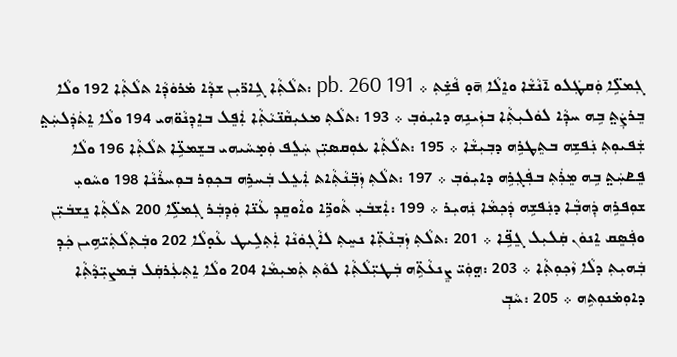ܓܼܡܠܹ̈ܐ ܘܲܩܛܲܠܘ ܐ̄ܢܵܫܵܐ ܘܐܸܠܵܐ ܗ̄ܘ̣ ܦܵܫܹ̇ܬܼ ܀ pb. 260 191 :ܬܠܵܬܼܵܐ ܓܹܐܪ̈ܝܼܢ ܫܕܼܵܐ ܡ̇ܪܘܿܕܼܵܐ ܬܠܵܬܼܵܐ 192 ܘܠܵܐ ܒܸܪܨܲܬ̤ ܒܹܗ ܚܕܼܵܐ ܠܘܿܠܝܼܬܼܵܐ ܒܙܲܝܢܹܗ ܕܐܝܼܘܿܒܼ ܀ 193 :ܬܠܵܬܼ ܡܥܝܼܩܵܢ̈ܝܵܬܼܵܐ ܐܲܦܸܠ ܒܐܸܕܼܢܵܘ̈ܗܝ 194 ܘܠܵܐ ܐܸܬܿܕܲܠܚܲܬ̤ ܫܲܦܝܘܼܬܼ ܢܲܦܫܹܗ ܒܬܸܛܪܹܗ ܕܒܼܝܼܫܵܐ ܀ 195 :ܬܠܵܬܼܵܐ ܥܘܼܩܣܝܼ̈ܢ ܚܲܠܸܦ ܘܲܡ̣ܚܵܝܗܝ ܒܫܸܡܥܹ̈ܐ ܬܠܵܬܼܵܐ 196 ܘܠܵܐ ܦܸܧܚܲܬ̤ ܒܹܗ ܡܸܪܲܬܼ ܒܦܲܓܼܪܹܗ ܕܐܝܼܘܿܒܼ ܀ 197 :ܬܠܵܬܼ ܙܲܒܼ̈ܢܵܬܼܵܐܬ ܐܲܥܸܠ ܒܲܚܪܹܗ ܒܟܼܘܼܪ ܒܘܼܚܪܵܢܵܐ 198 ܘܚܵܘܝܼ ܫܘܼܦܪܹܗ ܕܲܗܒܼܵܐ ܕܢܲܦܫܹܗ ܕܲܟܼܡܵܐ ܢܲܗܝܼܪ ܀ 199 :ܐܲܫܒܿܝܼ ܬܵܘܪܹ̈ܐ ܘܐܵܘܩܸܕܼ ܥܵܢ̈ܐ ܘܲܕܼܒܲܪ ܓܼܡܠܹ̈ܐ 200 ܬܠܵܬܼܵܐ ܢܸܫܒܿܝܼ̈ܢ ܘܦܲܣܸܩ ܐܸܢܘܿܢ ܩܲܠܝܼܠ ܓܸܦܹ̈ܐ ܀ 201 :ܬܠܵܬܼ ܙܲܒܼܢܵܬܼ̈ܐ ܢܚܸܬܼ ܠܐܵܓܼܘܿܢܵܐ ܐܲܬܼܠܹܝܛ ܥܵܘ̣ܠܵܐ 202 ܘܒܲܬܼܠܵܬܲܝ̈ܗܹܝܢ ܟܲܕܼ ܒܲܗܝܼܬܼ ܕܠܵܐ ܙܵܟܼܘܼܬܼܵܐ ܀ 203 :ܗ̤ܘܲܝ̈ ܨܸܢܥܵܬܹ̈ܗ ܒܲܛܝܼ̈ܠܵܬܼܵܐ ܠܘܵܬܼ ܬܲܡܝܼܡܵܐ 204 ܘܠܵܐ ܐܸܬܼܥܲܪܩܲܠ ܒܲܡܨܝܼ̈ܕܵܬܼܵܐ ܕܐܘܼܡ̇ܢܘܼܬܹܗ ܀ 205 :ܚܵܒܼ݂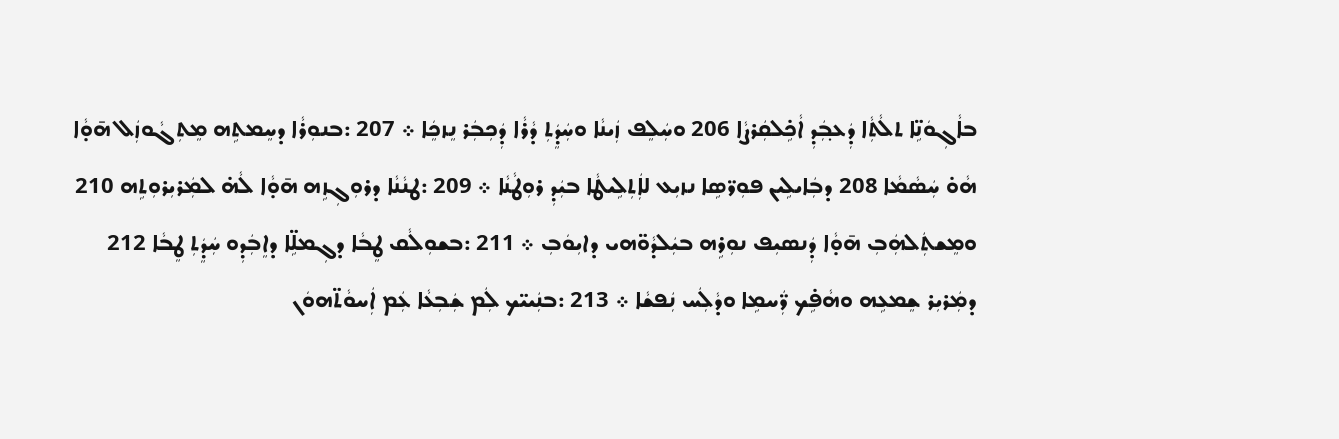ܒܐܵܓܼܘܿܢܹ̈ܐ ܬܠܵܬܼܵܐ ܕܲܥܒ݂ܲܕܼ ܐܵܟܹ̇ܠܩܲܪܨܵܐ 206 ܘܚܲܠܸܦ ܙܲܝܢܵܐ ܘܚܲܕܸܿܬܼ ܕܵܪܵܐ ܕܲܟܼܒܲܪ ܢܸܙܟܸܿܐ ܀ 207 :ܒܢܘܼܪܵܐ ܕܚܸܡܬܹܗ ܡܸܬܼܓܵܘܙܲܠ ܗ̄ܘ̣ܵܐ ܗܵܘ̇ ܚܲܣܵܡܵܐ 208 ܕܒܲܐܝܠܹܝܢ ܦܘܼܪ̈ܣܹܐ ܢܙܝܼܥ ܠܐܲܬܼܠܹܝܛܵܐ ܒܝܲܕܼ ܪܘܼܛܵܢܵܐ ܀ 209 :ܛܢܵܢܵܐ ܕܪܘܼܓܼܙܹܗ ܗ̄ܘ̣ܵܐ ܠܵܗ̇ ܠܡܲܪܝܼܪܘܼܬܹܗ 210 ܘܡܸܫܬܲܠܗܲܒܼ ܗ̄ܘ̣ܵܐ ܕܲܢܣܝܼܦ ܢܘܼܪܹܗ ܒܝܲܠܕܵܘ̈ܗܝ ܕܐܝܼܘܿܒܼ ܀ 211 :ܒܫܘܼܠܵܩ ܛܸܒܵܐ ܕܓܼܡܠܹ̈ܐ ܕܐܸܒܲܕܼܘ ܚܲܕܸܿܬܼ ܛܸܒܵܐ 212 ܕܡܲܪܝܼܪ ܫܸܡܥܹܗ ܘܗܵܦܹ̇ܟ ܪ̈ܲܚܡܹܐ ܘܕܵܠܲܚ ܢܲܦܫܵܐ ܀ 213 :ܒܢܲܝܝ̈ܟ ܠܲܡ ܫܲܒܼܥܵܐ ܥܲܡ ܐܲܚܘܵܬ̈ܗܘܿܢ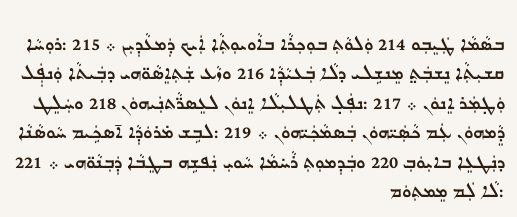ܒܣܵܡܵܐ ܛܲܝܸܒܼܘ 214 ܘܲܠܘܵܬܼ ܒܘܼܟܼܪܵܐ ܒܐܵܘܝܘܼܬܼܵܐ ܐܲܝܟ ܕܲܡܥܵܕܼܝܼܢ ܀ 215 :ܪܘܼܚܵܐ ܩܫܝܼܬܼܵܐ ܢܸܫܒܲܬ̤ ܡܸܢܫܹܠܝ ܕܠܵܐ ܒܲܥܝܵܕܼܵܐ 216 ܘܙܵܥ ܫܲܬܼܐܸܣܵܘ̈ܗܝ ܕܒܲܝܬܵܐ ܘܲܢܦ݂ܲܠ ܘܲܛ̣ܡܲܪ ܐܸܢܘܿܢ ܀ 217 :ܢܦܲܠ̣ ܬܲܛܠܝܼܠܵܐ ܐܸܢܘܿܢ ܠܥܸܣܪ̈ܵܬܢܲܝܗܘܿܢ 218 ܘܚܲܠܸܛ ܕܸܵܡܗܘܿܢ ܥܲܡ ܟܵܣܲܝ̈ܗܘܿܢ ܒܲܣܡܵܟܲܝ̈ܗܘܿܢ ܀ 219 :ܠܒܹܫ ܡ̇ܪܘܿܕܼܵܐ ܐ̄ܣܟܹܿܝܡ ܚܵܘܣܵܢܵܐ ܕܢܲܛܥܸܐ ܒܐܝܼܘܿܒܼ 220 ܘܒܲܕܼܡܘܼܬܼ ܪܵܚ̇ܡܵܐ ܚܵܘܝܼ ܢܲܦܫܹܗ ܒܛܸܒܵܐ ܕܲܒܼܢܵܘ̈ܗܝ ܀ 221 :ܠܵܐ ܠܲܡ ܡܸܡܬܼܘܿܡ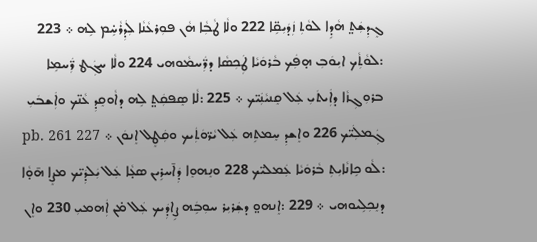ܓܸܕܼܫܲܬ̤ ܗܵܕܹܐ ܠܘܵܬܼ ܙܲܕܿܝܼܩܹ̈ܐ 222 ܘܠܵܐ ܛܵܒܼܵܐ ܗܵܢ ܦܘܼܪܥܵܢܵܐ ܠܲܕܼܪܵܚܹ̇ܡ ܠܹܗ ܀ 223 :ܠܘܵܬܼܵܟ ܐܝܼܘܿܒܼ ܗ̣ܦܲܟ ܒܵܪܘܿܝܵܐ ܛܲܟܼܣܵܐ ܕܪ̈ܲܚܡܵܘܗܝ 224 ܘܠܵܐ ܚܓܲܛ ܪ̈ܲܚܡܹܐ ܒܪܘܼܓܼܙܵܐ ܕܐܲܝܬܿܝܼ ܥܲܠ ܩܸܢܝܵܢܲܝ̈ܟ ܀ 225 :ܠܵܐ ܣܸܦܩܲܬ̤ ܠܹܗ ܕܐܵܘܩܸܕܼ ܥܵܢ̈ܟ ܘܐܲܫܒܿܝܼ ܓܲܡܠܲܝ̈ܟ 226 ܘܐܸܫܕܼ ܚܸܡܬܹܗ ܥܲܠ ܝܵܪ̈ܘܿܬܲܝܟ ܘܩܲܛܸܠ ܐܸܢܘܿܢ ܀ pb. 261 227 :ܠܵܘ ܟܹܐܢܵܐܝܼܬܼ ܒܵܪܘܿܝܵܐ ܥܲܡܠܝ̈ܟ 228 ܘܢܸܗܘܸܐ ܕܲܐ̄ܚܪܹܝܢ ܣܥ̣ܵܐ ܥܲܠ ܝܲܠܕܲܝ̈ܟ ܡܨܸܐ ܗ̄ܘ̣ܵܐ ܕܢܸܟܼܠܹܝܘܗܝ ܀ 229 :ܐܸܢܗܘ̤ ܕܫܲܪܝܼܪ ܚܘܼܒܹܿܗ ܨܹܐܕܲܝܟ ܥܲܠ ܡ̇ܢ ܐܲܗܡܝܼ 230 ܘܐܸܢ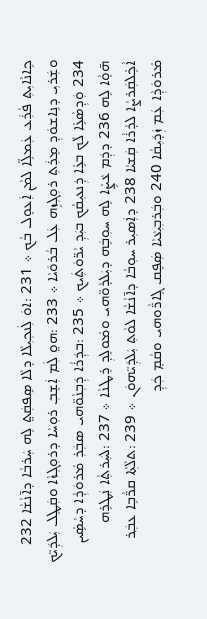ܟܹܐܢܵܐܝܼܬܼ ܦܵܪܲܥ ܥܲܡܠܹ̈ܐ ܠܡܵܢ ܐܲܥܘܸܠ ܒܵܟ ܀ 231 :ܐܘܿ ܠܲܢܟܼܝܼܠܵܐ ܕܠܵܐ ܣܸܦܩܲܬ̤ ܠܹܗ ܚܲܪܒܵܐ ܕܐ̄ܢܵܫܵܐ 232 ܘܫܲܪܝܼ ܕܢܹܐܫܘܿܕܼ ܡܸܪܲܬܼ ܪܘܼܓܼܙܹܗ ܥܲܠ ܒܵܪܘܿܝܵܐ ܀ 233 :ܗܘ̤ ܠܲܡ ܐܲܫܸܒܼ ܪܘܼܚܵܐ ܕܪܘܼܓܼܙܵܐ ܘܩܲܛܸܠ ܝܲܠܕܲܝ̈ܟ 234 ܘܲܕܼܣܵܥܹ̇ܐ ܠܵܟ ܒܥܹ̇ܐ ܕܲܢܥܝܼܩܵܟ ܒܝܲܕܼ ܝܵܪ̈ܘܿܬܲܝܟ ܀ 235 :ܒܕܲܪܵܐ ܕܲܒܼܢܵܘ̈ܗܝ ܣܒܲܪ݂ ܡ̇ܪܘܿܕܼܵܐ ܕܚܵܣܹ̇ܝܢ ܗ̄ܘ̣ܵܐ ܠܹܗ 236 ܕܕܲܡ ܥܵܨܹ̇ܐ ܠܹܗ ܚܘܼܒܹܿܗ ܕܝܲܠܕܵܘ̈ܗܝ ܘܡ̇ܘܠܸܕܼ ܪܸܛܢܵܐ ܀ 237 :ܠܚܲܪܬܼܵܐ ܢܲܛܪܹܗ ܐܵܟܹ̇ܠܩܲܪܨܵܐ ܠܕܵܪܵܐ ܩܲܫܝܵܐ 238 ܕܐܲܣܝܼܪ ܚܘܼܒܵܐ ܕܐ̄ܢܵܫܵܐ ܠܘܵܬܼ ܝܲܠܕܲܝ̈ܗܘܿܢ ܀ 239 :ܬܠܵܬܼܵܐ ܩܪ̈ܵܒܹܐ ܥܒ݂ܲܪ ܡ̇ܪܘܿܕܼܵܐ ܥܲܡ ܙܲܕܿܝܼܩܵܐ 240 ܘܒܲܪܒܼܝܼܥܵܝܵܐ ܣܲܦܸܩ ܓܹܐܪ̈ܵܘܗܝ ܘܩܵܡ̣ ܟܲܕܼ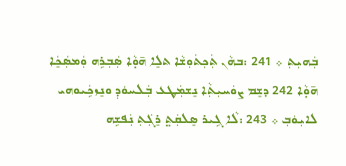ܒܲܗܝܼܬܼ ܀ 241 :ܒܗܵܢ ܬܲܟܼܬܿܘܼܫܵܐ ܬܠܸܐ ܗ̄ܘ̣ܵܐ ܣܲܒܼܪܹܗ ܘܲܡܣܲܟܸܿܐ ܗ̄ܘ̣ܵܐ 242 ܕܫܸܡ ܨܘܿܚܝܼܬܼܵܐ ܢܸܫܡܲܜܥ ܒܲܠܚܘܿܕܼ ܘܢܸܙܟܹܿܝܘܗܝ ܠܐܝܼܘܿܒܼ ܀ 243 :ܠܵܐ ܓܹܝܪ ܣܸܠܩܲܬ̤ ܪܸܓܲܬܼ ܢܲܦܫܹܗ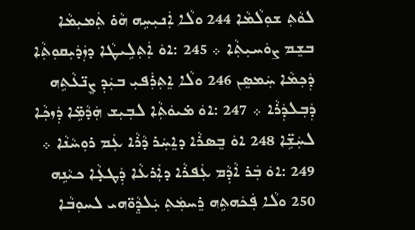ܠܘܵܬܼ ܫܘܼܠܵܡܵܐ 244 ܘܠܵܐ ܐܲܢܝܼܚܹܗ ܗܵܘ̇ ܬܲܡܝܼܡܵܐ ܒܫܸܡ ܨܘܿܚܝܼܬܼܵܐ ܀ 245 :ܐܘܿ ܐܲܬܼܠܹܝܛܵܐ ܕܙܲܕܿܝܼܩܘܼܬܼܵܐ ܕܲܟܼܡܵܐ ܚܲܡܣܸܢ 246 ܘܠܵܐ ܐܸܬܼܪܲܦܝܼ ܒܝܲܕܼ ܨܸܢ̈ܥܵܬܹܗ ܕܲܒܼܠܕܲܪܵܐ ܀ 247 :ܐܘܿ ܡ̇ܝܘܿܬܼܵܐ ܠܒܼܝܼܫ ܗܲܕܵܡܹ̈ܐ ܕܲܙܟܼܵܐ ܠܚܲܫܹ̈ܐ 248 ܐܘܿ ܒܸܣܪܵܐ ܕܐܸܚܲܪ ܕܵܪܵܐ ܥܲܡ ܪܘܼܚܵܢܵܐ ܀ 249 :ܐܘܿ ܒܲܪ ܐܵܕܼܵܡ ܥܲܦܪܵܐ ܕܐܲܪܥܵܐ ܕܲܛܥ̣ܵܐ ܟܝܵܢܹܗ 250 ܘܠܵܐ ܦܲܟܿܗܬܹܗ ܪܸܚܡܲܬܼ ܝܲܠܕܸܵܘ̈ܗܝ ܠܚܘܼܒܵܐ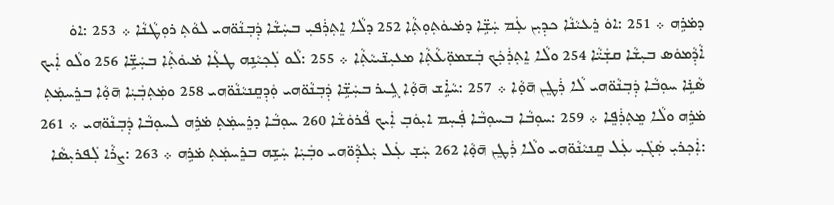ܕܡ̇ܪܹܗ ܀ 251 :ܐܘܿ ܪܸܥܝܵܢܵܐ ܟܕܼܝܼܢ ܥܲܡ ܚܲܫܹ̈ܐ ܕܡ̇ܝܘܿܬܼܘܼܬܼܵܐ 252 ܕܠܵܐ ܐܸܬܼܪܲܦܝܼ ܒܚܲܫܵܐ ܕܲܒܼܢܵܘ̈ܗܝ ܠܘܵܬܼ ܪܘܼܛܵܢܵܐ ܀ 253 :ܐܘܿ ܐܵܕܼܵܡܘܿܣ ܒܝܼܫܵܐ ܩܫܲܝ̈ܵܐ 254 ܘܠܵܐ ܐܸܬܼܪܲܟܲܟ ܒܲܫܡܘܼ̈ܥܵܬܼܵܐ ܡܥܝܼܢ̈ܝܝܵܬܼܵܐ ܀ 255 :ܠܵܘ ܠܲܟܼܝܵܢܹܗ ܛܥ̣ܵܐ ܡ̇ܝܘܿܬܼܵܐ ܒܚܲܫܹ̈ܐ 256 ܘܠܵܘ ܐܲܝܟ ܣܵܢܹ̇ܐ ܚܘܼܒܵܐ ܕܲܒܼܢܵܘ̈ܗܝ ܠܵܐ ܪܲܛܸܢ ܗ̄ܘ̣ܵܐ ܀ 257 :ܚܵܐܹ̇ܫ ܗ̄ܘ̣ܵܐ ܓܹܝܪ ܒܚܲܫܹ̈ܐ ܕܲܒܼܢܵܘ̈ܗܝ ܘܲܕܼܩܸܢܝܵܢܵܘ̈ܗܝ 258 ܘܡܲܬܼܒܲܝܲܐ ܗ̄ܘ̣ܵܐ ܒܪܸܚܡܲܬܼ ܡ̇ܪܹܗ ܘܠܵܐ ܡܸܬܼܪܲܦܸܐ ܀ 259 :ܚܘܼܒܵܐ ܒܚܘܼܒܵܐ ܦܲܚܼܡ ܐܝܼܘܿܒܼ ܐܲܝܟ ܦܵܪܘܿܫܵܐ 260 ܚܘܼܒܵܐ ܕܪܸܚܡܲܬܼ ܡ̇ܪܹܗ ܠܚܘܼܒܵܐ ܕܲܒܼܢܵܘ̈ܗܝ ܀ 261 :ܐܲܟܼܪܝܼ ܣܲܓܿܝܼ ܥܲܠ ܩܸܢܝܵܢܵܘ̈ܗܝ ܘܠܵܐ ܪܲܛܸܢ ܗ̄ܘ̣ܵܐ 262 ܚܲܫ̣ ܥܲܠ ܝܲܠܕܼܵܘ̈ܗܝ ܘܒܲܝܲܐ ܚܲܫܹܗ ܒܪܸܚܡܲܬܼ ܡ̇ܪܹܗ ܀ 263 :ܨܪܵܐ ܠܲܦܪܝܼܣܵܐ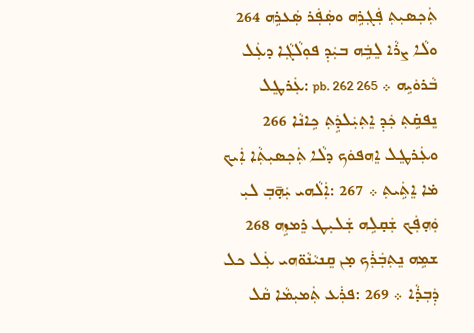ܬܲܟܼܣܝܼܬܼ ܦܲܓܼܪܹܗ ܘܣܲܦܲܪ ܣܲܥܪܹܗ 264 ܘܠܵܐ ܨܪܵܐ ܠܸܒܹܿܗ ܒܝܲܕܼ ܦܘܼܠܵܓܼܵܐ ܕܥܲܠ ܒܵܪܘܿܝܹܗ ܀ pb. 262 265 :ܥܲܪܛܸܠ ܢܸܦܩܹ̇ܬܼ ܟܲܕܼ ܐܸܬܼܝܲܠܕܹܿܬܼ ܟܹܐܢܵܐ 266 ܘܥܲܪܛܸܠ ܐܸܗܦܘܿܟ ܕܠܵܐ ܬܲܟܼܣܝܼܬܼܵܐ ܐܲܝܟ ܡ̇ܐ ܐܸܬܹܿܝܬܼ ܀ 267 :ܐܲܠܵܗܝ ܝܲܗ̣̄ܒܼ ܠܝܼ ܘܲܗ̣ܦܲܟ ܫܲܩ̣ܠܹܗ ܫܲܠܝܼܛ ܪܸܡܙܹܗ 268 ܫܡܹܗ ܢܸܬܼܒܲܪܲܟ ܡ̣ܢ ܩܸܢܝܵܢܵܘ̈ܗܝ ܥܲܠ ܟܠ ܕܲܒܼܪ̣ܵܐ ܀ 269 :ܦܪܲܥ ܬܲܡܝܼܡܵܐ ܩܵܠ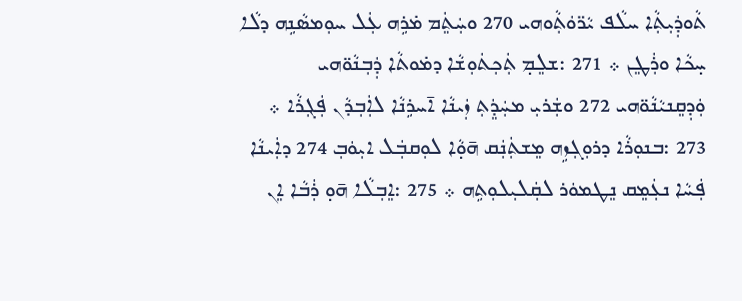ܬܵܘܕܲܝܼܬܼܵܐ ܚܠܵܦ ܝܵܪ̈ܘܿܬܼܵܘܗܝ 270 ܘܚܲܬܸܿܡ ܡ̇ܪܹܗ ܥܲܠ ܚܘܼܡܣܵܢܹܗ ܕܠܵܐ ܚ̣ܟܵܐ ܘܪܲܛܸܢ ܀ 271 :ܫܠܸܡ̣ ܬܲܟܼܬܿܘܼܫܵܐ ܕܡ̇ܘܬܵܐ ܕܲܒܼܢܵܘ̈ܗܝ ܘܲܕܼܩܸܢܝܵܢܵܘ̈ܗܝ 272 ܘܫܲܪܝܼ ܡܚܲܕܸܿܬܼ ܙܲܝܢܵܐ ܐ̄ܚܪܹܢܵܐ ܠܐܲܒܼܕܵܢ ܦܲܓܼܪܵܐ ܀ 273 :ܒܢܘܼܪܵܐ ܕܪܘܼܓܼܙܹܗ ܡܸܫܬܲܢܲܩ ܗ̄ܘ̣ܵܐ ܠܘܼܩܒܲܠ ܐܝܼܘܿܒܼ 274 ܕܐܲܝܢܵܐ ܦܲܚܵܐ ܢܥܲܡܸܩ ܢܸܛܡܘܿܪ ܠܩܲܠܝܼܠܘܼܬܹܗ ܀ 275 :ܐܸܒܼܠܵܐ ܗ̄ܘ̣ ܪܲܒܵܐ ܐܸܢ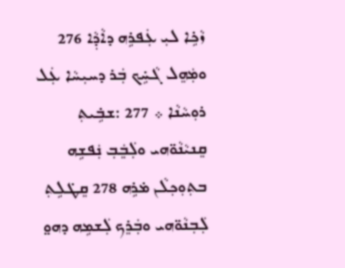ܙܵܟܹ̇ܐ ܠܝܼ ܥܲܦܪܹܗ ܕܐܵܕܼܵܐ 276 ܘܡܲܗܸܠ ܓܵܚܹ̇ܟ ܒܲܪ ܕܚܝܼܚܵܐ ܥܲܠ ܪܘܼܚܵܢܵܐ ܀ 277 :ܫܒܹ̇ܝܬܼ ܩܸܢܝܵܢܵܘ̈ܗܝ ܘܠܲܒܸܿܒܼ ܢܲܦܫܹܗ ܒܬܼܘܼܟܼܠܵܢ ܡ̇ܪܹܗ 278 ܩܸܛ̇ܠܹܬܼ ܠܲܒܼܢܵܘ̈ܗܝ ܘܒܲܪܸܟ ܠܲܫܡܹܗ ܕܗܘ̤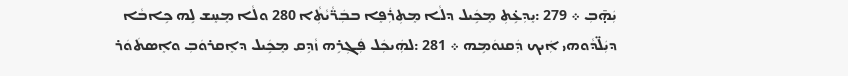ܝܲܗ̣̄ܒܼ ܀ 279 :ܝܸܕܼܥܹ̇ܬܼ ܡܸܟܹܿܝܠ ܕܠܵܐ ܡܸܬܼܪܲܦܸܐ ܒܒܲܪ̈ܵܝܵܬܼܵܐ 280 ܘܠܵܐ ܡܸܚܸܫ ܠܹܗ ܟܹܐܒܵܐ ܕܝܲܠ̈ܕܵܘܗܝ ܐܲܝܟ ܕܲܩܢܘܿܡܹܗ ܀ 281 :ܠܗܲܝܟܲܠ ܦܲܓܼܪܹܗ ܙܵܕܹܩ ܡܸܟܹܿܝܠ ܕܐܸܩܪܘܿܒܼ ܘܐܸܣܬܿܘܿܪ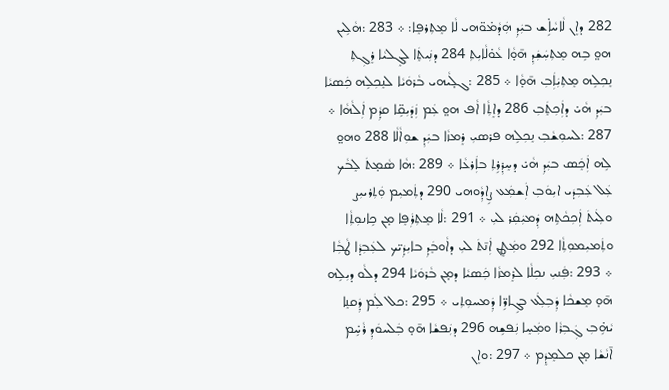282 ܕܐܸܢ ܠܵܐܚܵܐܹ̇ܫ ܒܝܲܕܼ ܗܲܕܵܡ̇ܘ̈ܗܝ ܠܵܐ ܡܸܬܼܪܦܸܐ: ܀ 283 :ܗܵܠܹܝܢ ܗܘ̤ ܒܹܗ ܡܸܬܼܚܲܫܲܕܼ ܗ̄ܘ̣ܵܐ ܥܵܘ̇ܠܵܐܝܼܬܼ 284 ܕܢܲܝܬܸܿܐ ܠܓܸܠܝܵܐ ܪܸܓܼܬܼ ܢܸܟܼܠܹܗ ܡܸܬܼܝܲܐܲܒܼ ܗ̄ܘ̣ܵܐ ܀ 285 :ܓܠ̣ܵܝܗܝ ܒܵܪܘܿܝܵܐ ܠܢܸܟܼܠܹܗ ܟܲܣܝܵܐ ܒܝܲܕܼ ܗܵܝ̇ ܕܐܲܟܼܬܸܿܒܼ 286 ܕܐܸܬܼܵܐ ܐܵܦ ܗܘ̤ ܥܲܡ ܙܲܕܿܝܼܩܹ̈ܐ ܩܕܼܵܡ ܐܲܠܵܗܵܐ ܀ 287 :ܠܚܘܼܫܵܒܼ ܢܸܟܼܠܹܗ ܦܪܣܝܼ ܪܸܡܙܵܐ ܒܝܲܕܼ ܫܘܼܐܵܠܵܐ 288 ܘܗܘ̤ ܠܹܗ ܐܲܟܸܿܣ ܒܝܲܕܼ ܗܵܝ̇ ܕܚܸܕܼ̇ܪܹܬܼ ܒܐܲܪܥܵܐ ܀ 289 :ܗܵܐ ܣܵܡ̣ܬܿ ܠܸܒܵܟ ܥܲܠ ܥܲܒܼܕܿܝ ܐܝܼܘܿܒܼ ܐܲܫܡܲܥ ܨܹܐܕܼܵܘܗܝ 290 ܕܬܲܡܝܼܡ ܘܲܬܼܪܝܝܼܨ ܘܠܲܝܬܿ ܐܲܟܼܟܵܬܹܗ ܕܲܡܝܲܩܲܪ ܠܝܼ ܀ 291 :ܠܵܐ ܡܸܬܼܪܲܦܸܐ ܡ̣ܢ ܟܹܐܢܘܼܬܼܵܐ ܘܬܲܡܝܼܡܘܼܬܼܵܐ 292 ܘܡܲܛܸܢ ܐܲܢ̄ܬܿ ܠܝܼ ܕܐܵܘܒܸܿܕܼ ܒܐܝܼܕܲܝ̈ܟ ܠܥܲܒܼܕܵܐ ܛܵܒܼܵܐ ܀ 293 :ܦܲܢܝܼ ܢܟܼܠܵܐ ܠܪܸܡܙܵܐ ܟܲܣܝܵܐ ܕܡ̣ܢ ܒܵܪܘܿܝܵܐ 294 ܕܠܵܘ ܕܝܼܠܹܗ ܗ̄ܘ̣ ܡܸܫܟܵܐ ܕܲܒܼܠܲܥ ܒܓܹܐܪܹ̈ܐ ܕܲܡܚܘܼܬܼܝ ܀ 295 :ܟܠ ܠܲܡ ܕܲܩܢܸܐ ܝܵܗܹ̇ܒܼ ܓܲܒܼܪܵܐ ܘܡܲܚܸܐ ܢܲܦܫܹܗ 296 ܕܢܲܦܫܵܐ ܗ̄ܘ̣ ܒܲܠܚܘܿܕܼ ܪܵܚܹ̇ܡ ܐ̄ܢܵܫܵܐ ܡ̣ܢ ܟܠܡܸܕܸܿܡ ܀ 297 :ܘܐܸܢ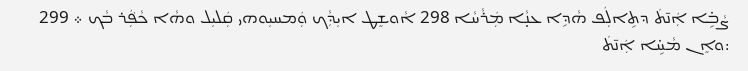ܨܵܒܹ̇ܐ ܐܲܢ̄ܬܿ ܕܬܹܐܠܲܦ ܗܵܕܹܐ ܥܢ̣ܵܐ ܡܲܪܵܚܵܐ 298 ܐܵܘܫܸܛ ܐܝܼܕܼܵܟ ܘܲܡܚܝܼܘܗܝ ܩܲܠܝܼܠ ܘܗܵܐ ܟܵܦܲ݁ܪ ܒܵܟ ܀ 299 :ܘܐܸܢ ܡܵܚܹ̇ܐ ܐܲܢ̄ܬܿ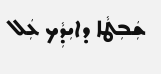ܫܲܒܼܛܵܐ ܕܐܝܼܕܼܵܟ ܥܲܠ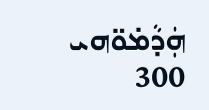ܗܲܕܵܡ̇ܘ̈ܗܝ 300